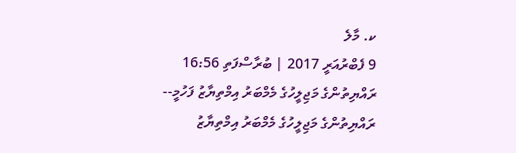ކ. މާލެ
9 ފެބްރުއަރީ 2017 | ބުރާސްފަތި 16:56
ރައްޔިތުންގެ މަޖިލީހުގެ މެމްބަރު އިމްތިޔާޒު ފަހުމީ--
ރައްޔިތުންގެ މަޖިލީހުގެ މެމްބަރު އިމްތިޔާޒު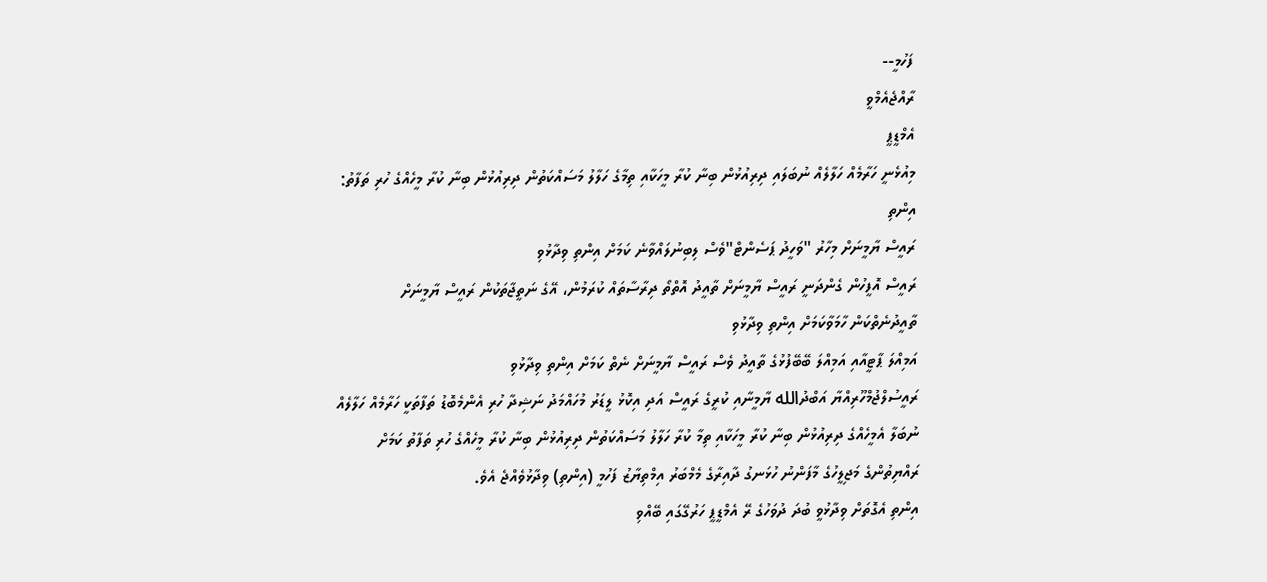ފަހުމީ--
ރާއްޖެއެމްވީ
އެމްޑީޕީ
މިއުޅެނީ ހަރާމެއް ހަލާލެއް ނުބަލައި ދިރިއުޅުން ބިނާ ކުރާ މީހަކާއި ތިމާގެ ހަލާލު މަސައްކަތުން ދިރިއުޅުން ބިނާ ކުރާ މީހެއްގެ ހުރި ތަފާތު: އިންތި
ރައީސް ޔާމީނަށް މިހާރު "ވަހީދު ޕަސެންޓް"ވެސް ލިބިނުލައްވާނެ ކަމަށް އިންތި ވިދާޅުވި
ރައީސް އޮފީހުން ގެންދަނީ ރައީސް ޔާމީނަށް ތާއީދު އޮތްތޯ ދިރާސާތައް ކުރަމުން، އޭގެ ނަތީޖާތަކުން ރައީސް ޔާމީނަށް ތާއީދުނެތްކަން ހާމަވާކަމަށް އިންތި ވިދާޅުވި
އަމިއްލަ ޕާޓީއާއި އަމިއްލަ ބޭބޭފުޅުގެ ތާއީދު ވެސް ރައީސް ޔާމީނަށް ނެތް ކަމަށް އިންތި ވިދާޅުވި
ރައީސުލްޖުމްހޫރިއްޔާ އަބްދުالله ޔާމީނާއި ކުރީގެ ރައީސް އަދި އިކޮޅު ލީޑަރު މުހައްމަދު ނަޝިދާ ހުރި އެންމެބޮޑު ތަފާތަކީ ހަރާމެއް ހަލާލެއް ނުބަލާ އެމީހެއްގެ ދިރިއުޅުން ބިނާ ކުރާ މީހަކާއި ތިމާ ކުރާ ހަލާލު މަސައްކަތުން ދިރިއުޅުން ބިނާ ކުރާ މީހެއްގެ ހުރި ތަފާތު ކަމަށް ރައްޔިތުންގެ މަޖިލީހުގެ މާފަންނު ހުޅަނގު ދާއިރާގެ މެމްބަރު އިމްތިޔާޒު ފަހުމީ (އިންތި) ވިދާޅުވެއްޖެ އެވެ.
އިންތި އެގޮތަށް ވިދާޅުވީ ބުދަ ދުވަހުގެ ރޭ އެމްޑީޕީ ހަރުގޭގައި ބޭއްވި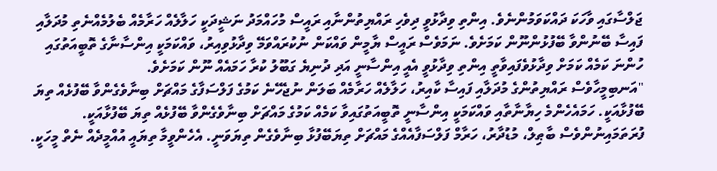ޖަލްސާގައި ވާހަކަ ދައްކަވަމުންނެވެ. އިންތި ވިދާޅުވީ ދިވެހި ރައްޔިތުންނާއި ރައީސް މުހައްމަދު ނަޝީދަކީ ހަލާލެއް ހަރާމެއް ބެލުމެއްނެތި މުދަލާއި ފައިސާ ބޭނުންވާ ބޭފުޅުންނޫން ކަމަށެވެ. ނަމަވެސް ރައީސް ޔާމީން ވައްކަން ނުކުރައްވަމޭ ވިދާޅުވިއިރު، ވައްކަމަކީ އިންސާނާގެ ތޮބީއަތުގައި ހުންނަ ކަމެއް ކަމަށް ވިދާޅުވެފައިވާތީ އިންތި ވިދާޅުވީ އެއީ އިންސާނީ އަދި ދުނިޔެ ގަބޫލު ކުރާ ހަމައެއް ނޫން ކަމަށެވެ.
"އަނބިމީހާވެސް ރައްޔިތުންގެ މުދަލާއި ފައިސާ ކާއިރު، ހަލާލެއް ހަރާމެއް ބަލަން ނުޖެހޭނެ ކަމުގެ ފަލްސަފާގެ މައްޗަށް ބިނާވެގެންވާ ބޭފުޅެއް ތިޔަ ބޭފުޅާއަކީ. ހަމައެހެންމެ ހިޔާނާތާއި ވައްކަމަކީ އިންސާނީ ތޮބީއަތުގައިވާ ކަމެއް ކަމުގެ މައްޗަށް ބިނާވެގެންވާ ބޭފުޅެއް ތިޔަ ބޭފުޅާއަކީ. ފުރަތަމައިނުންވެސް ބާޠިލް، މުޑުދާރު، ހަރާމް ފަލްސަފާއެއްގެ މައްޗަށް ތިޔަބޭފުޅާ ބިނާވެގެން ތިޔަވަނީ. އެހެންވީމާ ތިޔައީ އުއްމީދެއް ނެތް މީހަކީ.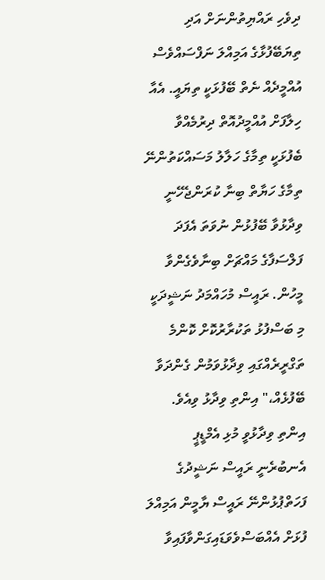ދިވެހި ރައްޔިތުންނަށް އަދި ތިޔަބޭފުޅާގެ އަމިއްލަ ނަފްސައްވެސް އުއްމީދެއް ނެތް ބޭފުޅަކީ ތިޔައީ. އެއާ ހިލާފަށް އުއްމީދުއޮތް ދިރުމެއްވާ ބެފުޅަކީ ތިމާގެ ހަލާލު މަސައްކަތުންނޭ ތިމާގެ ހަޔާތް ބިނާ ކުރަންޖެހޭނީ ވިދާޅުވާ ބޭފުޅުން ނުވަތަ އެފަދަ ފަލްސަފާގެ މައްޗަށް ބިނާވެގެންވާ މީހުން. ރައީސް މުހައްމަދު ނަޝީދަކީ މި ބަސްފުޅު ތަކުރާރުކޮށް ކޮންމެ ތަގްރީރެއްގައި ވިދާޅުވަމުން ގެންދަވާ ބޭފުޅެއް،" އިންތި ވިދާޅު ވިއެވެ.
އިންތި ވިދާޅުވީ މުޅި އެމްޑީޕީ އެނބުރެނީ ރައީސް ނަޝީދުގެ ފަހަތްޕުޅުންނޭ ރައީސް ޔާމީން އަމިއްލަ ފުޅަށް އެއްބަސްވެވަޑައިގަންވާފައިވާ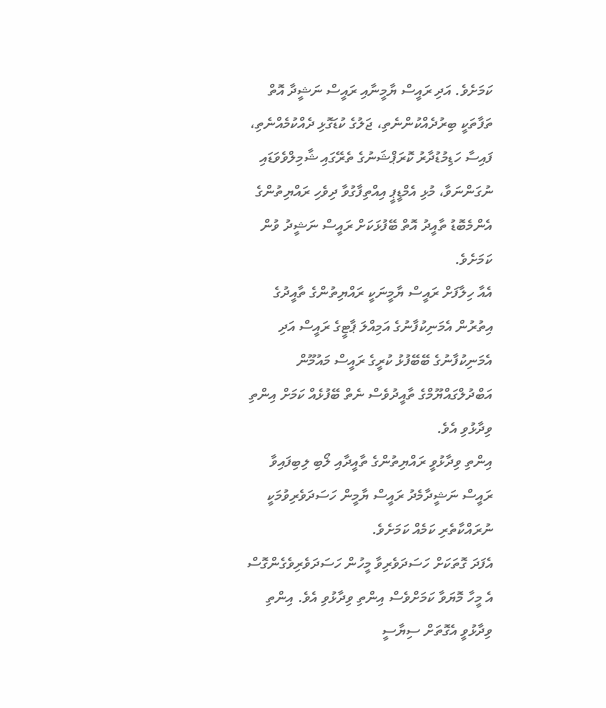ކަމަށެވެ. އަދި ރައީސް ޔާމީނާއި ރައީސް ނަޝީދާ އޮތް ތަފާތަކީ ބިރުދެއްކުންނެތި، ޖަލުގެ ކުޑަގޮޅި ދެއްކުމެއްނެތި، ފައިސާ ހަޑިމުޑުދާރު ކޮރަޕްޝަނުގެ ތެރޭގައި ޝާމިލްވެވަޑައި ނުގަންނަވާ، މުޅި އެމްޑީޕީ އިއްތިފާގުވާ ދިވެހި ރައްޔިތުންގެ އެންމެބޮޑު ތާއީދު އޮތް ބޭފުޅަކަށް ރައީސް ނަޝީދު ވުން ކަމަށެވެ.
އެއާ ހިލާފަށް ރައީސް ޔާމީނަކީ ރައްޔިތުންގެ ތާއީދުގެ އިތުރުން އެމަނިކުފާނުގެ އަމިއްލަ ޕާޓީގެ ރައީސް އަދި އެމަނިކުފާނުގެ ބޭބޭފުޅު ކުރީގެ ރައީސް މައުމޫން އަބްދުލްގައްޔޫމްގެ ތާއީދުވެސް ނެތް ބޭފުޅެއް ކަމަށް އިންތި ވިދާޅުވި އެވެ.
އިންތި ވިދާޅުވީ ރައްޔިތުންގެ ތާއީދާއި ލޯބި ލިބިފައިވާ ރައީސް ނަޝީދާމެދު ރައީސް ޔާމީން ހަސަދަވެރިވުމަކީ ނުރައްކާތެރި ކަމެއް ކަމަށެވެ.
އެފަދަ ގޮތަކަށް ހަސަދަވެރިވާ މީހުން ހަސަދަވެރިވެގެންގޮސް އެ މީހާ މޮޔަވާ ކަމަށްވެސް އިންތި ވިދާޅުވި އެވެ. އިންތި ވިދާޅުވީ އެގޮތަށް ސިޔާސީ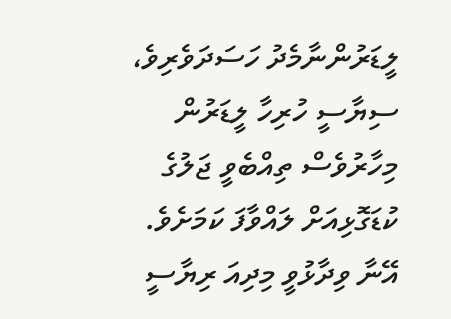ލީޑަރުންނާމެދު ހަސަދަވެރިވެ، ސިޔާސީ ހުރިހާ ލީޑަރުން މިހާރުވެސް ތިއްބެވީ ޖަލުގެ ކުޑަގޮޅިއަށް ލައްވާފަ ކަމަށެވެ. އޭނާ ވިދާޅުވީ މިދިއަ ރިޔާސީ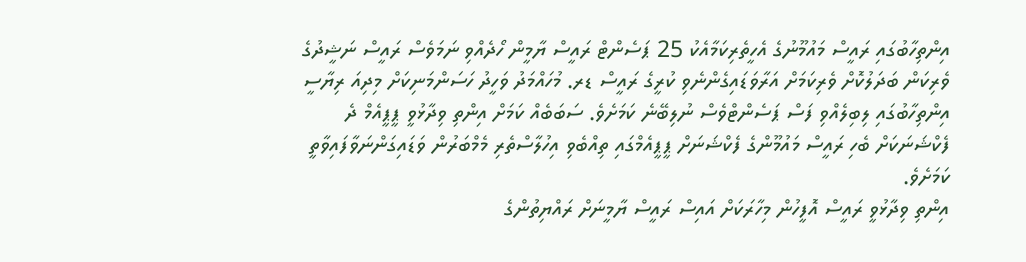އިންތިހާބުގައި ރައީސް މައުމޫނުގެ އެހީތެރިކަމާއެކު 25 ޕަސެންޓް ރައީސް ޔާމީން ހޯދެއްވި ނަމަވެސް ރައީސް ނަޝީދުގެ ވެރިކަން ބަދަލުކޮށް ވެރިކަމަށް އަރާވަޑައިގެންނެވި ކުރީގެ ރައީސް ޑރ. މުހައްމަދު ވަހީދު ހަސަންމަނިކަށް މިދިއަ ރިޔާސީ އިންތިހާބުގައި ލިބިލެއްވި ފަސް ޕަސެންޓްވެސް ނުލިބޭނެ ކަމަށެވެ. ސަބަބެއް ކަމަށް އިންތި ވިދާޅުވީ ޕީޕީއެމް ދެ ފެކްޝަނަކަށް ބެހި ރައީސް މައުމޫންގެ ފެކްޝަނަށް ޕީޕީއެމްގައި ތިއްބެވި އިހުލާސްތެރި މެމްބަރުން ވަޑައިގަންނަވާފައިވާތީ ކަމަށެވެ.
އިންތި ވިދާޅުވީ ރައީސް އޮފީހުން މިހާރަކަށް އައިސް ރައީސް ޔާމީނަށް ރައްޔިތުންގެ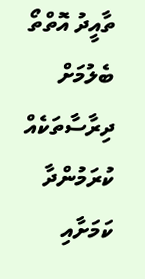ތާއީދު އޮތްތޯ ބެލުމަށް ދިރާސާތަކެއް ކުރަމުންދާ ކަމަށާއި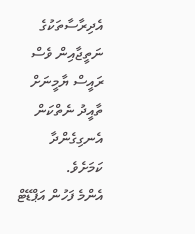އެދިރާސާތަކުގެ ނަތީޖާއިން ވެސް ރައީސް ޔާމީނަށް ތާއީދު ނެތްކަން އެނގިގެންދާ ކަމަށެވެ.
އެންމެ ފަހުން އަޕްޑޭޓް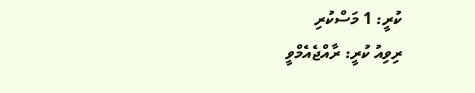ކުރީ: 1 މަސްކުރި
ރިވިއު ކުރީ: ރާއްޖެއެމްވީ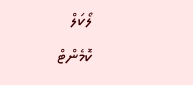ލޯކަލް
ކޮމެންޓް